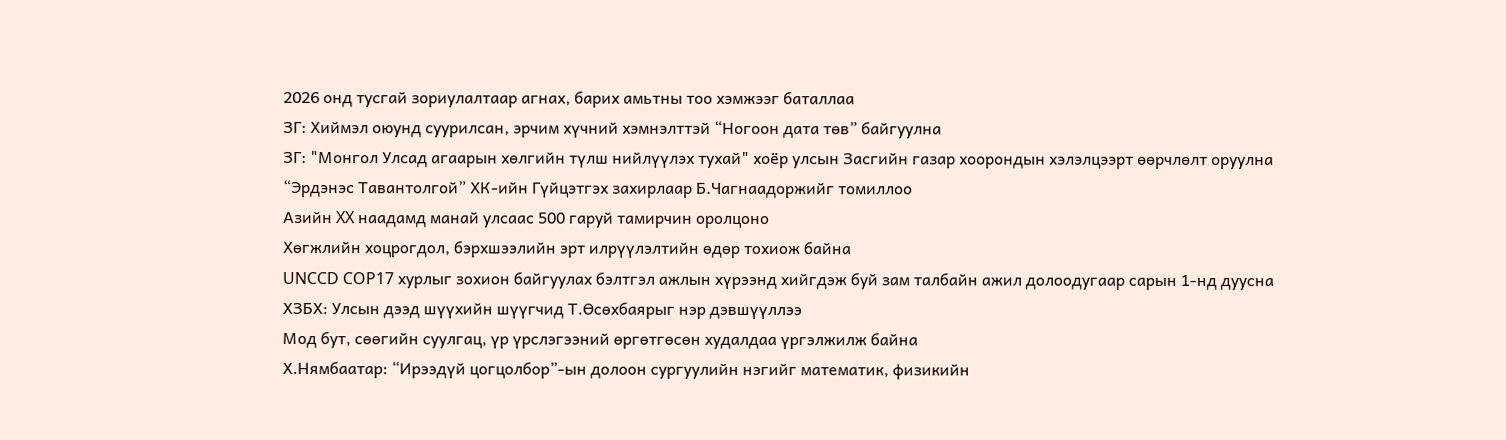2026 онд тусгай зориулалтаар агнах, барих амьтны тоо хэмжээг баталлаа
ЗГ: Хиймэл оюунд суурилсан, эрчим хүчний хэмнэлттэй “Ногоон дата төв” байгуулна
ЗГ: "Монгол Улсад агаарын хөлгийн түлш нийлүүлэх тухай" хоёр улсын Засгийн газар хоорондын хэлэлцээрт өөрчлөлт оруулна
“Эрдэнэс Тавантолгой” ХК-ийн Гүйцэтгэх захирлаар Б.Чагнаадоржийг томиллоо
Азийн XX наадамд манай улсаас 500 гаруй тамирчин оролцоно
Хөгжлийн хоцрогдол, бэрхшээлийн эрт илрүүлэлтийн өдөр тохиож байна
UNCCD COP17 хурлыг зохион байгуулах бэлтгэл ажлын хүрээнд хийгдэж буй зам талбайн ажил долоодугаар сарын 1-нд дуусна
ХЗБХ: Улсын дээд шүүхийн шүүгчид Т.Өсөхбаярыг нэр дэвшүүллээ
Мод бут, сөөгийн суулгац, үр үрслэгээний өргөтгөсөн худалдаа үргэлжилж байна
Х.Нямбаатар: “Ирээдүй цогцолбор”-ын долоон сургуулийн нэгийг математик, физикийн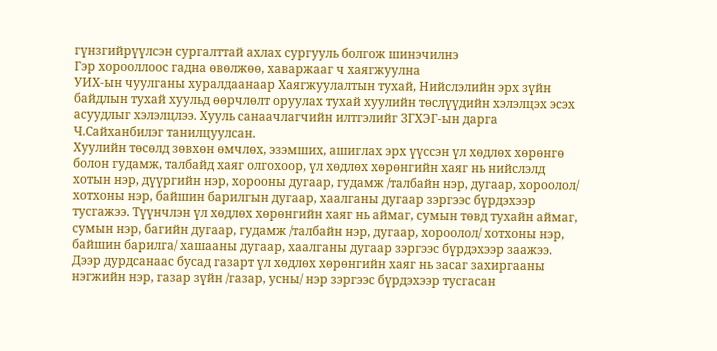гүнзгийрүүлсэн сургалттай ахлах сургууль болгож шинэчилнэ
Гэр хорооллоос гадна өвөлжөө, хаваржааг ч хаягжуулна
УИХ-ын чуулганы хуралдаанаар Хаягжуулалтын тухай, Нийслэлийн эрх зүйн байдлын тухай хуульд өөрчлөлт оруулах тухай хуулийн төслүүдийн хэлэлцэх эсэх асуудлыг хэлэлцлээ. Хууль санаачлагчийн илтгэлийг ЗГХЭГ-ын дарга Ч.Сайханбилэг танилцуулсан.
Хуулийн төсөлд зөвхөн өмчлөх, эзэмших, ашиглах эрх үүссэн үл хөдлөх хөрөнгө болон гудамж, талбайд хаяг олгохоор, үл хөдлөх хөрөнгийн хаяг нь нийслэлд хотын нэр, дүүргийн нэр, хорооны дугаар, гудамж /талбайн нэр, дугаар, хороолол/ хотхоны нэр, байшин барилгын дугаар, хаалганы дугаар зэргээс бүрдэхээр тусгажээ. Түүнчлэн үл хөдлөх хөрөнгийн хаяг нь аймаг, сумын төвд тухайн аймаг, сумын нэр, багийн дугаар, гудамж /талбайн нэр, дугаар, хороолол/ хотхоны нэр, байшин барилга/ хашааны дугаар, хаалганы дугаар зэргээс бүрдэхээр заажээ.
Дээр дурдсанаас бусад газарт үл хөдлөх хөрөнгийн хаяг нь засаг захиргааны нэгжийн нэр, газар зүйн /газар, усны/ нэр зэргээс бүрдэхээр тусгасан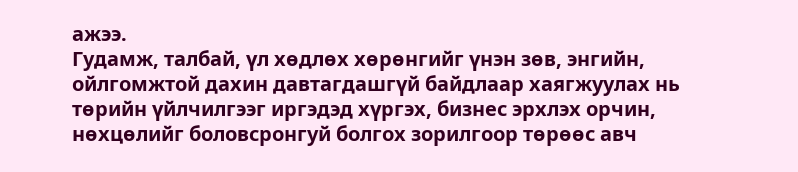ажээ.
Гудамж, талбай, үл хөдлөх хөрөнгийг үнэн зөв, энгийн, ойлгомжтой дахин давтагдашгүй байдлаар хаягжуулах нь төрийн үйлчилгээг иргэдэд хүргэх, бизнес эрхлэх орчин, нөхцөлийг боловсронгуй болгох зорилгоор төрөөс авч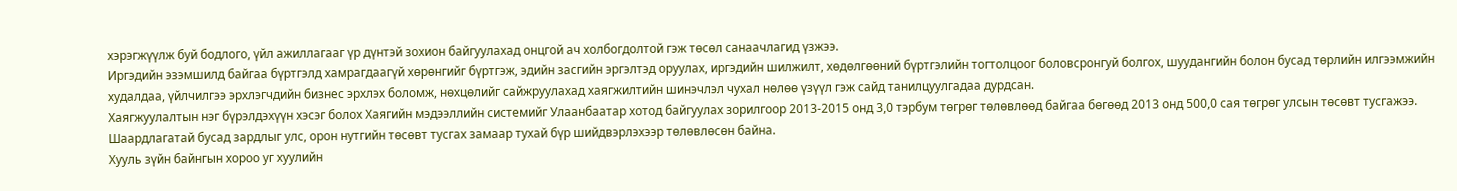хэрэгжүүлж буй бодлого, үйл ажиллагааг үр дүнтэй зохион байгуулахад онцгой ач холбогдолтой гэж төсөл санаачлагид үзжээ.
Иргэдийн эзэмшилд байгаа бүртгэлд хамрагдаагүй хөрөнгийг бүртгэж, эдийн засгийн эргэлтэд оруулах, иргэдийн шилжилт, хөдөлгөөний бүртгэлийн тогтолцоог боловсронгуй болгох, шуудангийн болон бусад төрлийн илгээмжийн худалдаа, үйлчилгээ эрхлэгчдийн бизнес эрхлэх боломж, нөхцөлийг сайжруулахад хаягжилтийн шинэчлэл чухал нөлөө үзүүл гэж сайд танилцуулгадаа дурдсан.
Хаягжуулалтын нэг бүрэлдэхүүн хэсэг болох Хаягийн мэдээллийн системийг Улаанбаатар хотод байгуулах зорилгоор 2013-2015 онд 3,0 тэрбум төгрөг төлөвлөөд байгаа бөгөөд 2013 онд 500,0 сая төгрөг улсын төсөвт тусгажээ. Шаардлагатай бусад зардлыг улс, орон нутгийн төсөвт тусгах замаар тухай бүр шийдвэрлэхээр төлөвлөсөн байна.
Хууль зүйн байнгын хороо уг хуулийн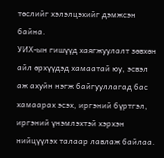төслийг хэлэлцэхийг дэмжсэн байна.
УИХ-ын гишүүд хаягжуулалт зөвхөн айл өрхүүдэд хамаатай юу, эсвэл аж ахуйн нэгж байгууллагад бас хамаарах эсэх, иргэний бүртгэл, иргэний үнэмлэхтэй хэрхэн нийцүүлэх талаар лавлаж байлаа.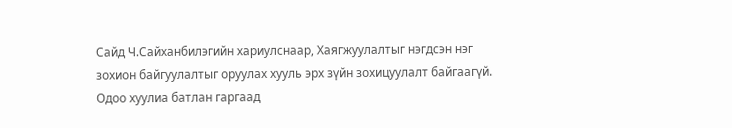Сайд Ч.Сайханбилэгийн хариулснаар, Хаягжуулалтыг нэгдсэн нэг зохион байгуулалтыг оруулах хууль эрх зүйн зохицуулалт байгаагүй. Одоо хуулиа батлан гаргаад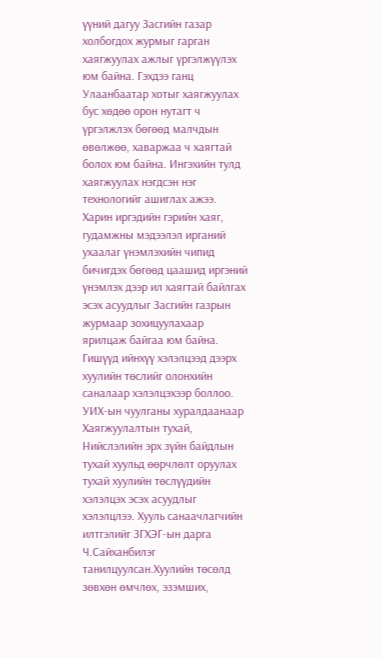үүний дагуу Засгийн газар холбогдох журмыг гарган хаягжуулах ажлыг үргэлжүүлэх юм байна. Гэхдээ ганц Улаанбаатар хотыг хаягжуулах бус хөдөө орон нутагт ч үргэлжлэх бөгөөд малчдын өвөлжөө, хаваржаа ч хаягтай болох юм байна. Ингэхийн тулд хаягжуулах нэгдсэн нэг технологийг ашиглах ажээ.
Харин иргэдийн гэрийн хаяг, гудамжны мэдээлэл ирганий ухаалаг үнэмлэхийн чипид бичигдэх бөгөөд цаашид иргэний үнэмлэх дээр ил хаягтай байлгах эсэх асуудлыг Засгийн газрын журмаар зохицуулахаар ярилцаж байгаа юм байна. Гишүүд ийнхүү хэлэлцээд дээрх хуулийн төслийг олонхийн саналаар хэлэлцэхээр боллоо.
УИХ-ын чуулганы хуралдаанаар Хаягжуулалтын тухай, Нийслэлийн эрх зүйн байдлын тухай хуульд өөрчлөлт оруулах тухай хуулийн төслүүдийн хэлэлцэх эсэх асуудлыг хэлэлцлээ. Хууль санаачлагчийн илтгэлийг ЗГХЭГ-ын дарга Ч.Сайханбилэг танилцуулсан.Хуулийн төсөлд зөвхөн өмчлөх, эзэмших,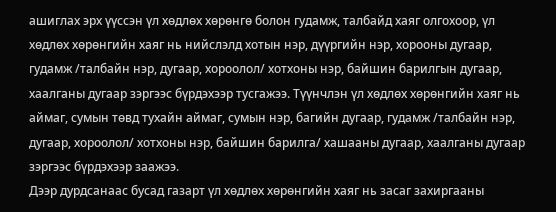ашиглах эрх үүссэн үл хөдлөх хөрөнгө болон гудамж, талбайд хаяг олгохоор, үл хөдлөх хөрөнгийн хаяг нь нийслэлд хотын нэр, дүүргийн нэр, хорооны дугаар, гудамж /талбайн нэр, дугаар, хороолол/ хотхоны нэр, байшин барилгын дугаар, хаалганы дугаар зэргээс бүрдэхээр тусгажээ. Түүнчлэн үл хөдлөх хөрөнгийн хаяг нь аймаг, сумын төвд тухайн аймаг, сумын нэр, багийн дугаар, гудамж /талбайн нэр, дугаар, хороолол/ хотхоны нэр, байшин барилга/ хашааны дугаар, хаалганы дугаар зэргээс бүрдэхээр заажээ.
Дээр дурдсанаас бусад газарт үл хөдлөх хөрөнгийн хаяг нь засаг захиргааны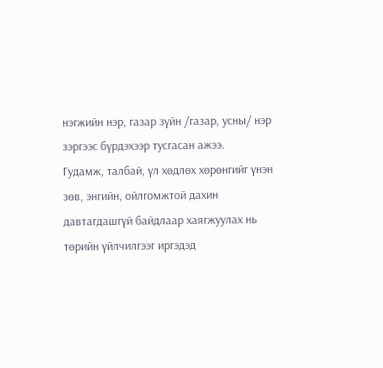нэгжийн нэр, газар зүйн /газар, усны/ нэр зэргээс бүрдэхээр тусгасан ажээ.
Гудамж, талбай, үл хөдлөх хөрөнгийг үнэн зөв, энгийн, ойлгомжтой дахин давтагдашгүй байдлаар хаягжуулах нь төрийн үйлчилгээг иргэдэд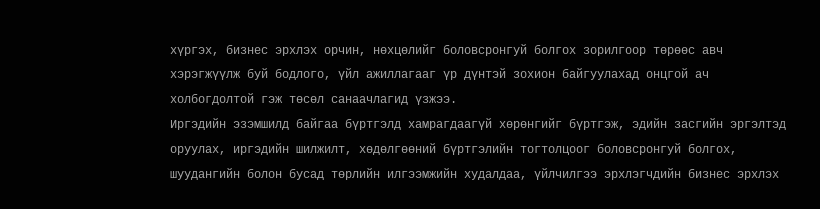хүргэх, бизнес эрхлэх орчин, нөхцөлийг боловсронгуй болгох зорилгоор төрөөс авч хэрэгжүүлж буй бодлого, үйл ажиллагааг үр дүнтэй зохион байгуулахад онцгой ач холбогдолтой гэж төсөл санаачлагид үзжээ.
Иргэдийн эзэмшилд байгаа бүртгэлд хамрагдаагүй хөрөнгийг бүртгэж, эдийн засгийн эргэлтэд оруулах, иргэдийн шилжилт, хөдөлгөөний бүртгэлийн тогтолцоог боловсронгуй болгох, шуудангийн болон бусад төрлийн илгээмжийн худалдаа, үйлчилгээ эрхлэгчдийн бизнес эрхлэх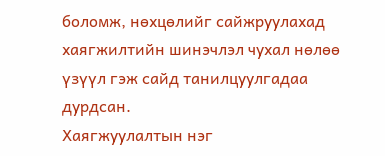боломж, нөхцөлийг сайжруулахад хаягжилтийн шинэчлэл чухал нөлөө үзүүл гэж сайд танилцуулгадаа дурдсан.
Хаягжуулалтын нэг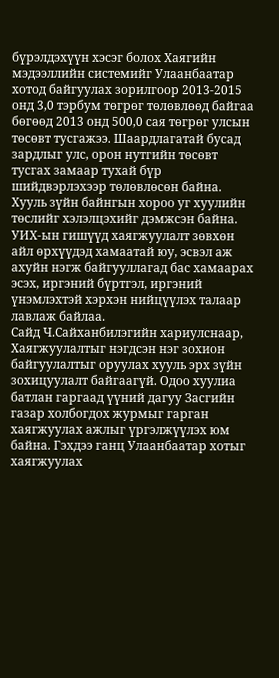бүрэлдэхүүн хэсэг болох Хаягийн мэдээллийн системийг Улаанбаатар хотод байгуулах зорилгоор 2013-2015 онд 3,0 тэрбум төгрөг төлөвлөөд байгаа бөгөөд 2013 онд 500,0 сая төгрөг улсын төсөвт тусгажээ. Шаардлагатай бусад зардлыг улс, орон нутгийн төсөвт тусгах замаар тухай бүр шийдвэрлэхээр төлөвлөсөн байна.
Хууль зүйн байнгын хороо уг хуулийн төслийг хэлэлцэхийг дэмжсэн байна.
УИХ-ын гишүүд хаягжуулалт зөвхөн айл өрхүүдэд хамаатай юу, эсвэл аж ахуйн нэгж байгууллагад бас хамаарах эсэх, иргэний бүртгэл, иргэний үнэмлэхтэй хэрхэн нийцүүлэх талаар лавлаж байлаа.
Сайд Ч.Сайханбилэгийн хариулснаар, Хаягжуулалтыг нэгдсэн нэг зохион байгуулалтыг оруулах хууль эрх зүйн зохицуулалт байгаагүй. Одоо хуулиа батлан гаргаад үүний дагуу Засгийн газар холбогдох журмыг гарган хаягжуулах ажлыг үргэлжүүлэх юм байна. Гэхдээ ганц Улаанбаатар хотыг хаягжуулах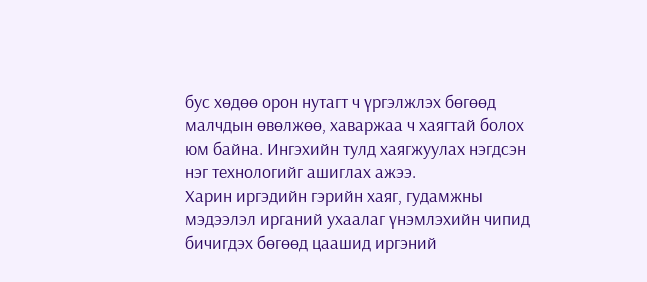бус хөдөө орон нутагт ч үргэлжлэх бөгөөд малчдын өвөлжөө, хаваржаа ч хаягтай болох юм байна. Ингэхийн тулд хаягжуулах нэгдсэн нэг технологийг ашиглах ажээ.
Харин иргэдийн гэрийн хаяг, гудамжны мэдээлэл ирганий ухаалаг үнэмлэхийн чипид бичигдэх бөгөөд цаашид иргэний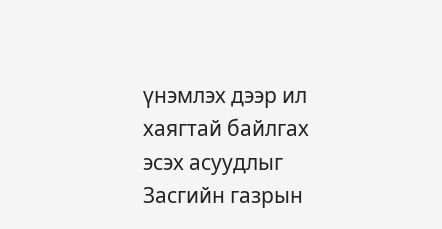үнэмлэх дээр ил хаягтай байлгах эсэх асуудлыг Засгийн газрын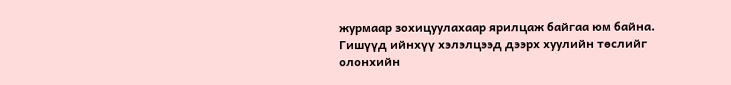журмаар зохицуулахаар ярилцаж байгаа юм байна. Гишүүд ийнхүү хэлэлцээд дээрх хуулийн төслийг олонхийн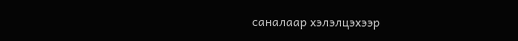саналаар хэлэлцэхээр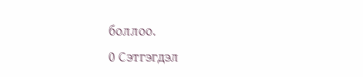боллоо.
0 Сэтгэгдэл